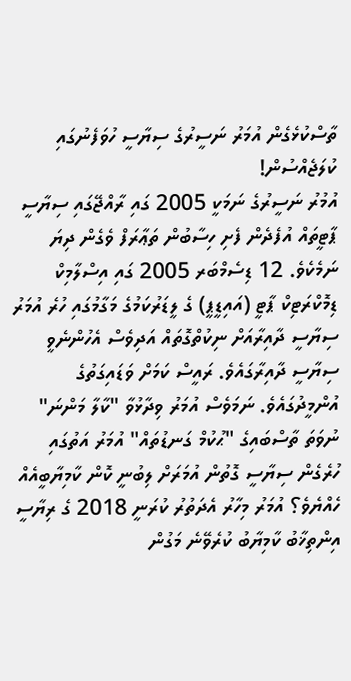ތާސްކުޅެގެން އުމަރު ނަސީރުގެ ސިޔާސީ ހުވަފެނުގައި ކުލަޖެއްސުން!
އުމުރު ނަސީރުގެ ނަމަކީ 2005 ގައި ރާއްޖޭގައި ސިޔާސީ ޕާޓީތައް އުފެދެން ފެށި ހިސާބުން ތަޢާރަފް ވެގެން ދިޔަ ނަމެކެވެ. 12 ޑިސެމްބަރ 2005 ގައި އިސްލާމިކް ޑިމޮކްރަޓިކް ޕާޓީ (އައިޑީޕީ) ގެ ލީޑަރުކަމުގެ މަގާމުގައި ހުރެ އުމަރު ސިޔާސީ ދާއިރާއަށް ނިކުތްގޮތައް އަދިވެސް އެހުންނެވީ ސިޔާސީ ދާއިރާގައެވެ. ރައީސް ކަމަށް ވަޑައިގަތުގެ އުންމީދުގައެވެ. ނަމަވެސް އުމަރު ވިދާޅުވާ "ކާލާ މަންނަ" ނުވަތަ ތާސްބައިގެ "ޙުކުމް ގަނޑުތައް" އުމަރު އަތުގައި ހުރެގެން ސިޔާސީ ގޮތުން އުމަރަށް ލިބުނީ ކޮން ކާމިޔާބީއެއް ހެއްޔެވެ؟ އުމަރު މިހާރު އެދަތުރު ކުރަނީ 2018 ގެ ރިޔާސީ އިންތިޚާބު ކާމިޔާބު ކުރެވޭނެ މަގުން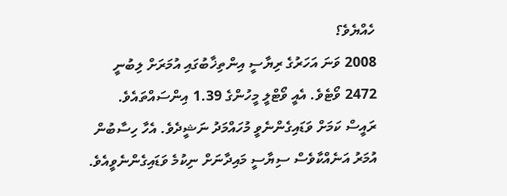ހެއްޔެވެ؟
2008 ވަނަ އަހަރުގެ ރިޔާސީ އިންތިޚާބުގައި އުމަރަށް ލިބުނީ 2472 ވޯޓެވެ. އެއީ ވޯޓްލީ މީހުންގެ 1.39 އިންސައްތައެވެ. ރައީސް ކަމަށް ވަޑައިގެންނެވީ މުހައްމަދު ނަޝީދެވެ. އެހާ ހިސާބުން އުމަރު އަނެއްކާވެސް ސިޔާސީ މައިދާނަށް ނިކުމެ ވަޑައިގެންނެވީއެވެ.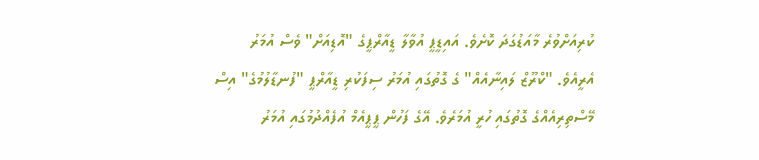ކުރިއަށްވުރެ މާއަޑުގަދަ ކޮށެވެ. އައިޑީޕީ އުވާލާ ޑީއާރްޕީގެ "އޮޑިއަށް" ވެސް އުމަރު އެރީއެވެ. "ކްރޫޒް ލައިނާއެއް" ގެ ގޮތުގައި އުމަރު ސިފަކުރި ޑީއާރްޕީ "ފުނޑާލުމުގެ" އިސް މޭސްތިރިއެއްގެ ގޮތުގައި ހުރީ އުމަރެވެ. އޭގެ ފަހުން ޕީޕީއެމް އުފެއްދުމުގައި އުމަރު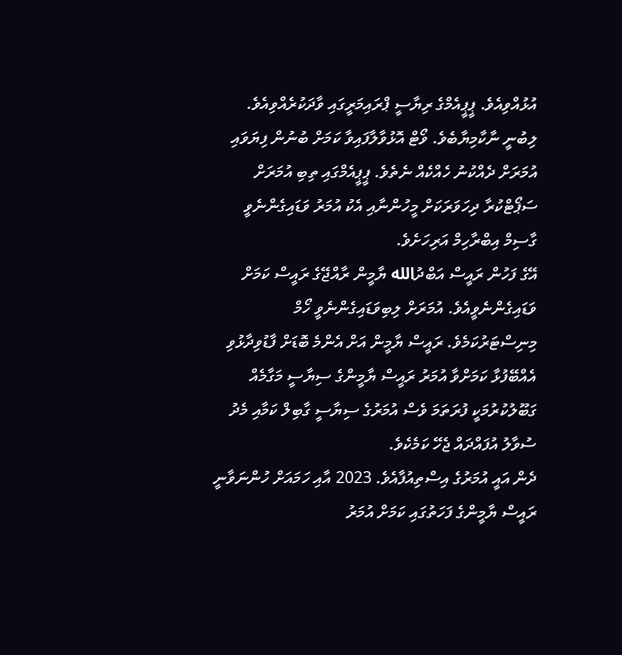އުޅުއްވިއެވެ. ޕީޕީއެމްގެ ރިޔާސީ ޕްރައިމަރީގައި ވާދަކުރެއްވިއެވެ. ލިބުނީ ނާކާމިޔާބެވެ. ވޯޓް އޮޅުވާލާފައިވާ ކަމަށް ބުނުން ފިޔަވައި އުމަރަށް ދެއްކުނު ހެއްކެއް ނެތެވެ. ޕީޕީއެމްގައި ތިބި އުމަރަށް ސަޕޯޓްކުރާ ދިހަވަރަކަށް މީހުންނާއި އެކު އުމަރު ވަޑައިގެންނެވީ ގާސިމް އިބްރާހިމް އަރިހަށެވެ.
އޭގެ ފަހުން ރައީސް އަބްދުالله ޔާމީން ރާއްޖޭގެ ރައީސް ކަމަށް ވަޑައިގެންނެވީއެވެ. އުމަރަށް ލިބިވަޑައިގެންނެވީ ހޯމް މިނިސްޓަރުކަމެވެ. ރައީސް ޔާމީން އަށް އެންމެ ބޮޑަށް ފާޑުވިދާޅުވި އެއްބޭފުޅާ ކަމަށްވާ އުމަރު ރައީސް ޔާމީންގެ ސިޔާސީ މަގާމެއް ގަބޫލުކުރުމަކީ ފުރަތަމަ ވެސް އުމަރުގެ ސިޔާސީ ގާބިލް ކަމާއި މެދު ސުވާލު އުފައްދައް ޖެހޭ ކަމެކެވެ.
ދެން އައީ އުމަރުގެ އިސްތިއުފާއެވެ. 2023 އާއި ހަމައަށް ހުންނަވާނީ ރައީސް ޔާމީންގެ ފަހަތުގައި ކަމަށް އުމަރު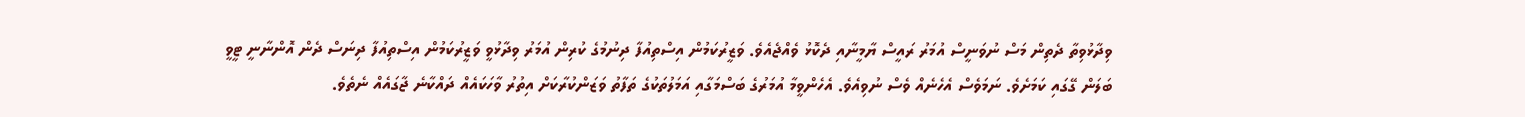ވިދާޅުވިތާ ދެތިން މަސް ނުވަނީސް އުމަރު ރައީސް ޔާމީނާއި ދެކޮޅު ވެއްޖެއެވެ. ވަޒީރުކަމުން އިސްތިއުފާ ދިނުމުގެ ކުރިން އުމަރު ވިދާޅުވީ ވަޒީރުކަމުން އިސްތިއުފާ ދިނަސް ދެން އޮންނާނީ ޓީވީ ބަލަން ގޭގައި ކަމަށެވެ. ނަމަވެސް އެހެނެއް ވެސް ނުވިއެވެ. އެހެންވީމާ އުމަރުގެ ބަސްމަގާއި އަމަލުތަކުގެ ތަފާތު ވަޒަންކުރާކަށް އިތުރު ވާހަކައެއް ދައްކާނެ ޖާގައެއް ނެތެވެ.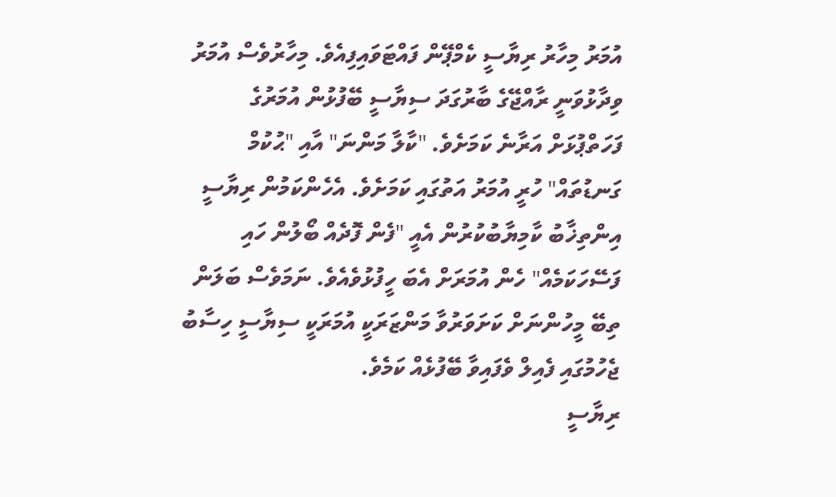އުމަރު މިހާރު ރިޔާސީ ކެމްޕޭން ފައްޓަވައިފިއެވެ. މިހާރުވެސް އުމަރު ވިދާޅުވަނީ ރާއްޖޭގެ ބާރުގަދަ ސިޔާސީ ބޭފުޅުން އުމަރުގެ ފަހަތްޕުޅަށް އަރާނެ ކަމަށެވެ. "ކާލާ މަންނަ" އާއި "ޙުކުމް ގަނޑުތައް" ހުރީ އުމަރު އަތުގައި ކަމަށެވެ. އެހެންކަމުން ރިޔާސީ އިންތިޚާބު ކާމިޔާބުކުރުން އެއީ "ފެން ފޮދެއް ބޯލުން ހައި ފަސޭހަކަމެއް" ހެން އުމަރަށް އެބަ ހީފުޅުވެއެވެ. ނަމަވެސް ބަލަން ތިބޭ މީހުންނަށް ކަށަވަރުވާ މަންޒަރަކީ އުމަރަކީ ސިޔާސީ ހިސާބު ޖެހުމުގައި ފެއިލް ވެފައިވާ ބޭފުޅެއް ކަމެވެ.
ރިޔާސީ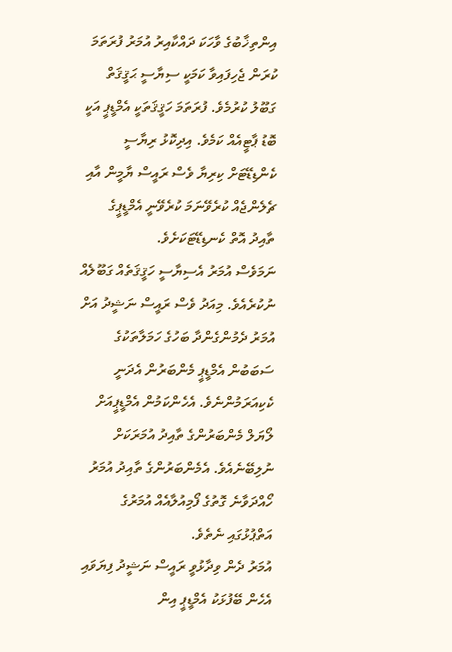އިންތިޚާބުގެ ވާހަކަ ދައްކާއިރު އުމަރު ފުރަތަމަ ކުރަން ޖެހިފައިވާ ކަމަކީ ސިޔާސީ ޙަޤީޤަތް ގަބޫލު ކުރުމެވެ. ފުރަތަމަ ހަޤީޤަތަކީ އެމްޑީޕީ އަކީ ބޮޑު ޕާޓީއެއް ކަމެވެ. އިދިކޮޅު ރިޔާސީ ކެންޑިޑޭޓަށް ކިރިޔާ ވެސް ރައީސް ޔާމީން އާއި ޗެލެންޖެއް ކުރެވޭނަމަ ކުރެވޭނީ އެމްޑީޕީގެ ތާއިދު އޮތް ކެނޑިޑޭޓަކަށެވެ.
ނަމަވެސް އުމަރު އެސިޔާސީ ހަޤީޤަތެއް ގަބޫލެއް ނުކުރެއެވެ. މިއަދު ވެސް ރައީސް ނަޝީދު އަށް އުމަރު ދެމުންގެންދާ ބަހުގެ ހަމަލާތަކުގެ ސަބަބުން އެމްޑީޕީ މެންބަރުން އެދަނީ ކެކިއަރަމުންނެވެ. އެހެންކަމުން އެމްޑީޕީއަށް ލޯޔަލް މެންބަރުންގެ ތާއިދު އުމަރަކަށް ނުލިބޭނެއެވެ. އެމެންބަރުންގެ ތާއިދު އުމަރު ހޯއްދަވާނެ ގޮތުގެ ފޯމިއުލާއެއް އުމަރުގެ އަތްޕުޅުގައި ނެތެވެ.
އުމަރު ދެން ވިދާޅުވީ ރައީސް ނަޝީދު ފިޔަވައި އެހެން ބޭފުޅަކު އެމްޑީޕީ އިން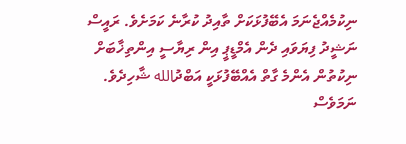ނިކުމެއްޖެނަމަ އެބޭފުޅަކަށް ތާއިދު ކުރާނެ ކަމަށެވެ. ރައީސް ނަޝީދު ފިޔަވައި ދެން އެމްޑީޕީ އިން ރިޔާސީ އިންތިޚާބަށް ނިކުތުން އެންމެ ގާތް އެއްބޭފުޅަކީ އަބްދުالله ޝާހިދެވެ. ނަމަވެސް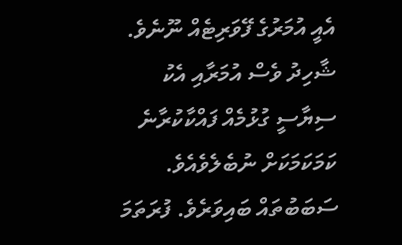އެއީ އުމަރުގެ ފޭވަރިޓެއް ނޫނެވެ. ޝާހިދު ވެސް އުމަރާއި އެކު ސިޔާސީ ގުޅުމެއް ފައްކާކުރާނެ ކަމަކަމަކަށް ނުބެލެވެއެވެ. ސަބަބުތައް ބައިވަރެވެ. ފުރަތަމަ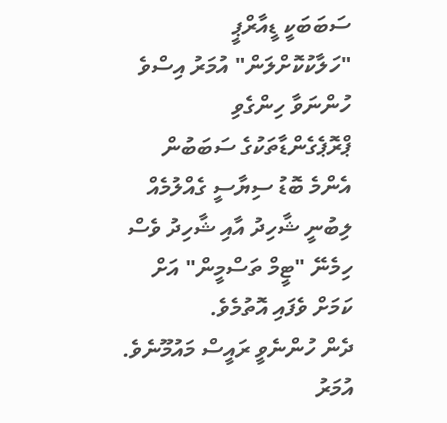ސަބަބަކީ ޑީއާރްޕީ "ހަލާކުކޮށްލަން" އުމަރު އިސްވެ ހުންނަވާ ހިންގެވި ޕްރޮޕެގެންޑާތަކުގެ ސަބަބުން އެންމެ ބޮޑު ސިޔާސީ ގެއްލުމެއް ލިބުނީ ޝާހިދު އާއި ޝާހިދު ވެސް ހިމެނޭ "ޓީމް ތަސްމީން" އަށް ކަމަށް ވެފައި އޮތުމެވެ.
ދެން ހުންނެވީ ރައީސް މައުމޫނެވެ. އުމަރު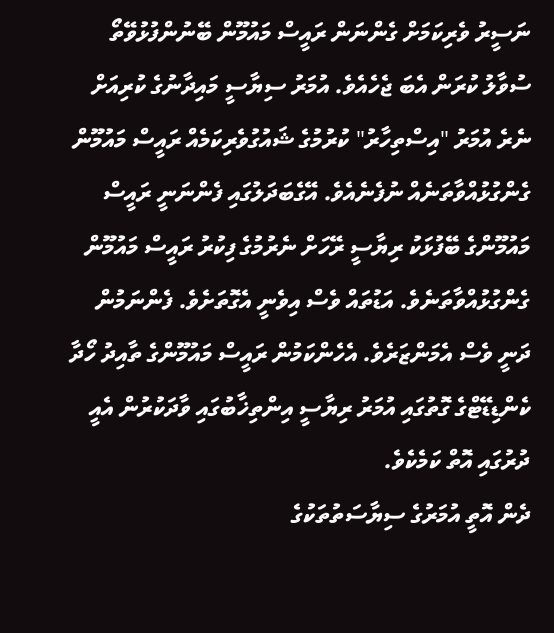ނަސީރު ވެރިކަމަށް ގެންނަން ރައީސް މައުމޫން ބޭނުންފުޅުވޭތޯ ސުވާލު ކުރަން އެބަ ޖެހެއެވެ. އުމަރު ސިޔާސީ މައިދާނުގެ ކުރިއަށް ނެރެ އުމަރު "އިސްތިހާރު" ކުރުމުގެ ޝައުގުވެރިކަމެއް ރައީސް މައުމޫން ގެންގުޅުއްވާތަނެއް ނުފެނެއެވެ. އޭގެބަދަލުގައި ފެންނަނީ ރައީސް މައުމޫންގެ ބޭފުޅަކު ރިޔާސީ ރޭހަށް ނެރުމުގެ ފިކުރު ރައީސް މައުމޫން ގެންގުޅުއްވާތަނެވެ. އަޑުތައް ވެސް އިވެނީ އެގޮތަށެވެ. ފެންނަމުން ދަނީ ވެސް އެމަންޒަރެވެ. އެހެންކަމުން ރައީސް މައުމޫންގެ ތާއިދު ހޯދާ ކެންޑިޑޭޓްގެ ގޮތުގައި އުމަރު ރިޔާސީ އިންތިޚާބުގައި ވާދަކުރުން އެއީ ދުރުގައި އޮތް ކަމެކެވެ.
ދެން އޮތީ އުމަރުގެ ސިޔާސަތުތަކުގެ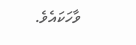ވާހަކައެވެ.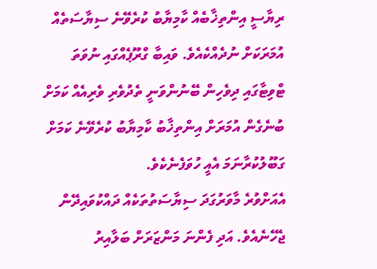ރިޔާސީ އިންތިޚާބެއް ކާމިޔާބު ކުރެވޭނެ ސިޔާސަތެއް އުމަރަކަށް ނުދެއްކެއެވެ. ވައިބާ ގްރޫޕެއްގައި ނުވަތަ ޓްވިޓާގައި ދިވެހިން ބޭނުންވަނީ ތެދުވެރި ވެރިއެއް ކަމަށް ބުނެގެން އުމަރަށް އިންތިޚާބު ކާމިޔާބު ކުރެވޭނެ ކަމަށް ގަބޫލުކުރާނަމަ އެއީ ހުވަފެނެކެވެ.
އެއަށްވުރެ މާވަރުގަދަ ސިޔާސަތުތަކެއް ދައްކުވައިދޭން ޖެހޭނެއެވެ. އަދި ފެންނަ މަންޒަރަށް ބަލާއިރު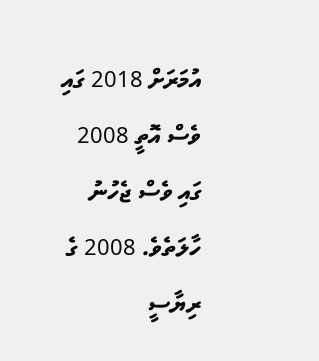އުމަރަށް 2018 ގައި ވެސް އޮތީ 2008 ގައި ވެސް ޖެހުނު ހާލަތެވެ. 2008 ގެ ރިޔާސީ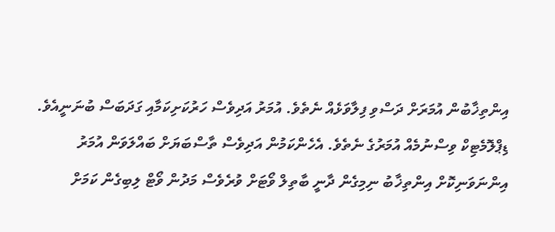އިންތިޚާބުން އުމަރަށް ދަސްވި ފިލާވަޅެއް ނެތެވެ. އުމަރު އަދިވެސް ހަރުކަށިކަމާއި ގަދަބަސް ބުނަނީއެވެ. ޑިޕްލޮމެޓިކް ވިސްނުމެއް އުމަރުގެ ނެތެވެ. އެހެންކަމުން އަދިވެސް ތާސްބަޔަށް ބައްލަވަން އުމަރު އިންނަވަނިކޮށް އިންތިޚާބު ނިމިގެން ދާނީ ބާތިލް ވޯޓަށް ވުރެވެސް މަދުން ވޯޓް ލިބިގެން ކަމަށް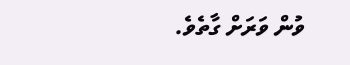ވުން ވަރަށް ގާތެވެ.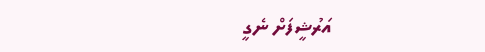އަރުޝީފަށް ނެގީ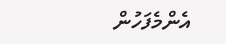އެންމެފަހުން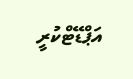އަޕްޑޭޓްކުރީ